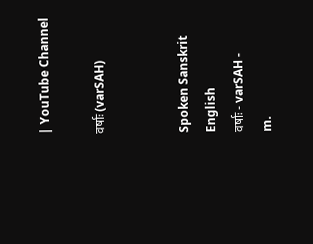| YouTube Channel

वर्षाः (varSAH)


Spoken Sanskrit
English
वर्षाः - varSAH -
m.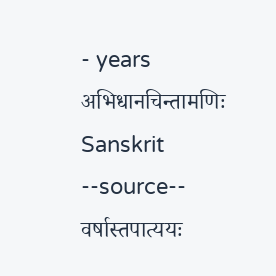- years
अभिधानचिन्तामणिः
Sanskrit
--source--
वर्षास्तपात्ययः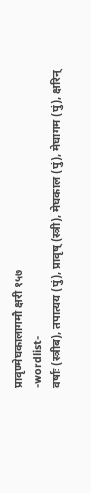प्रावृण्मेघकालागमौ क्षरी १५७
-wordlist-
वर्षाः (स्त्रीब), तपात्यय (पुं), प्रावृष् (स्त्री), मेघकाल (पुं), मेघागम (पुं), क्षरिन्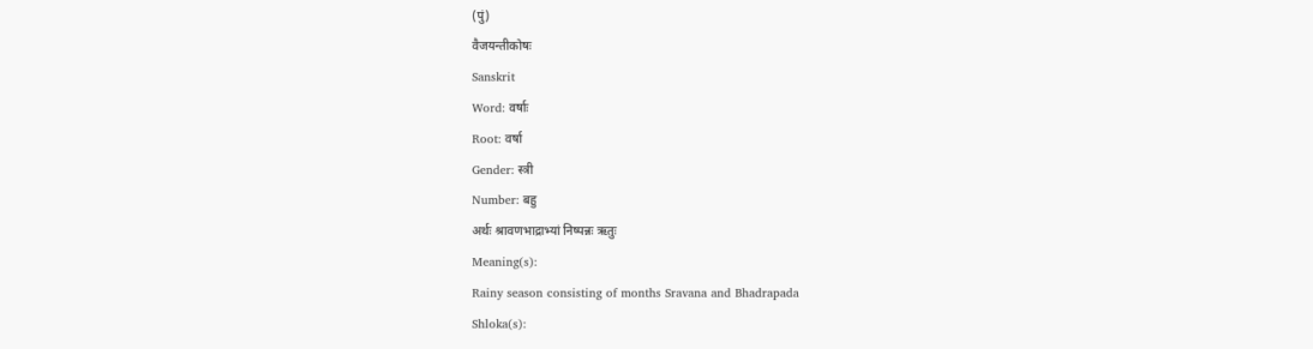(पुं)
वैजयन्तीकोषः
Sanskrit
Word: वर्षाः
Root: वर्षा
Gender: स्त्री
Number: बहु
अर्थः श्रावणभाद्राभ्यां निष्पन्नः ऋतुः
Meaning(s):
Rainy season consisting of months Sravana and Bhadrapada
Shloka(s):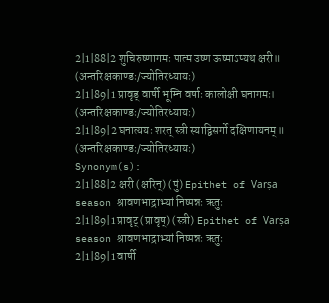2|1|88|2 शुचिरुष्णागमः पात्म उष्ण ऊष्माऽप्यथ क्षरी॥ (अन्तरिक्षकाण्डः/ज्योतिरध्यायः)
2|1|89|1 प्रावृड् वार्षी भूम्नि वर्षाः कालोक्षी घनागमः। (अन्तरिक्षकाण्डः/ज्योतिरध्यायः)
2|1|89|2 घनात्ययः शरत् स्त्री स्याद्विसर्गो दक्षिणायनम्॥ (अन्तरिक्षकाण्डः/ज्योतिरध्यायः)
Synonym(s):
2|1|88|2 क्षरी (क्षरिन्) (पुं) Epithet of Varṣa season श्रावणभाद्राभ्यां निष्पन्नः ऋतुः
2|1|89|1 प्रावृट् (प्रावृष्) (स्त्री) Epithet of Varṣa season श्रावणभाद्राभ्यां निष्पन्नः ऋतुः
2|1|89|1 वार्षी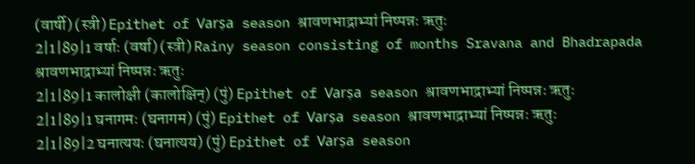(वार्षी) (स्त्री) Epithet of Varṣa season श्रावणभाद्राभ्यां निष्पन्नः ऋतुः
2|1|89|1 वर्षाः (वर्षा) (स्त्री) Rainy season consisting of months Sravana and Bhadrapada श्रावणभाद्राभ्यां निष्पन्नः ऋतुः
2|1|89|1 कालोक्षी (कालोक्षिन्) (पुं) Epithet of Varṣa season श्रावणभाद्राभ्यां निष्पन्नः ऋतुः
2|1|89|1 घनागमः (घनागम) (पुं) Epithet of Varṣa season श्रावणभाद्राभ्यां निष्पन्नः ऋतुः
2|1|89|2 घनात्ययः (घनात्यय) (पुं) Epithet of Varṣa season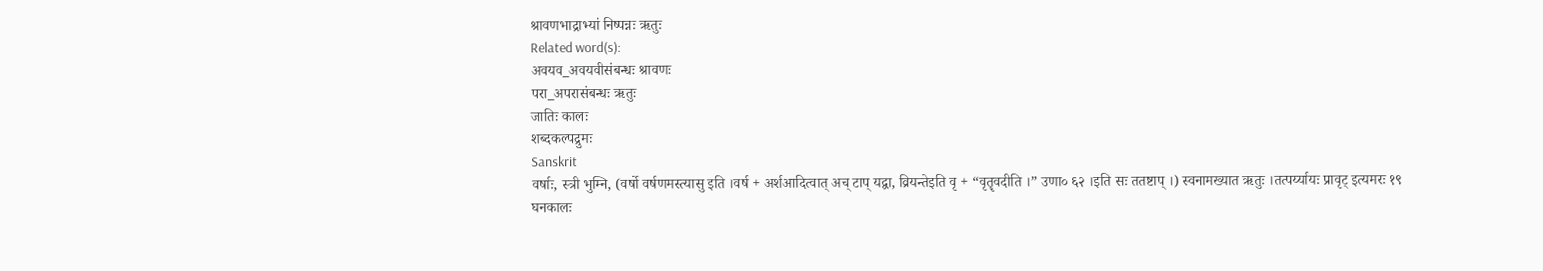श्रावणभाद्राभ्यां निष्पन्नः ऋतुः
Related word(s):
अवयव_अवयवीसंबन्धः श्रावणः
परा_अपरासंबन्धः ऋतुः
जातिः कालः
शब्दकल्पद्रुमः
Sanskrit
वर्षाः, स्त्री भुम्नि, (वर्षो वर्षणमस्त्यासु इति ।वर्ष + अर्शआदित्वात् अच् टाप् यद्वा, व्रियन्तेइति वृ + “वृतॄवदीति ।” उणा० ६२ ।इति सः ततष्टाप् ।) स्वनामख्यात ऋतुः ।तत्पर्य्यायः प्रावृट् इत्यमरः १९
घनकालः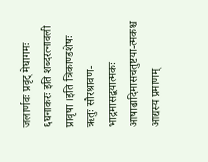जलार्णवः प्रवृट् मेघागमः ६घनाकरः इति शब्दरत्नावली
प्रावृषा ।इति त्रिकाण्डशेषः
ऋतुः सौरश्रावण-भाद्रमासद्बयात्मकः आषाढादिमासचतुष्टया-त्मकश्च आद्यस्य प्रमाणम्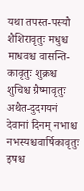यथा तपस्त-पस्यौ शैशिरावृतुः मधुश्च माधवश्च वासन्ति-कावृतुः शुक्रश्च शुचिश्च ग्रैष्मावृतुः अथैत-दुदगयनं देवानां दिनम् नभाश्च नभस्यश्चवार्षिकावृतुः इषश्च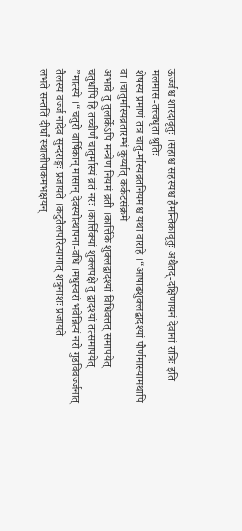ऊर्ज्जश्च शारदावृतुः ।सहाश्च सहस्यश्च हैमन्तिकावृतुः अथैतद्-दक्षिणायनं देवानां रात्रिः इति मलमास-तत्त्वधृता श्रुतिः
शेषस्य प्रमाणं तत्र चातु-र्मास्यव्रतनियमश्च यथा वाराहे ।“आषाढशुक्लद्बादश्यां पौर्णमास्यामथापि वा ।चातुर्मास्यव्रतारम्भं कुर्य्यात् कर्कटसंक्रमे
अभावे तु तुलार्केऽपि मन्त्रेण नियमं व्रती ।कार्त्तिके शुक्लद्वादश्यां विधिवत्तत् समापयेत्
चतुर्धापि हि तच्चीर्णं चातुर्मास्यं व्रतं नरः ।कार्त्तिक्यां शुक्लपक्षे तु द्वादश्यां तत्समापयेत्
”मात्स्ये ।“चतुरो वार्षिकान् मासान् देवस्योत्थापना-वधि ।मधुस्वरां भवेन्नित्यं नरो गुडविवर्ज्जनात्
तैलस्य वर्ज्ज नादेव सुन्दराङ्गः प्रजायते ।कटुतैलपरित्यागात् शत्रुनाशः प्रजायते
लभते सन्ततिं दीर्घां स्थालीपाकमभक्षयन्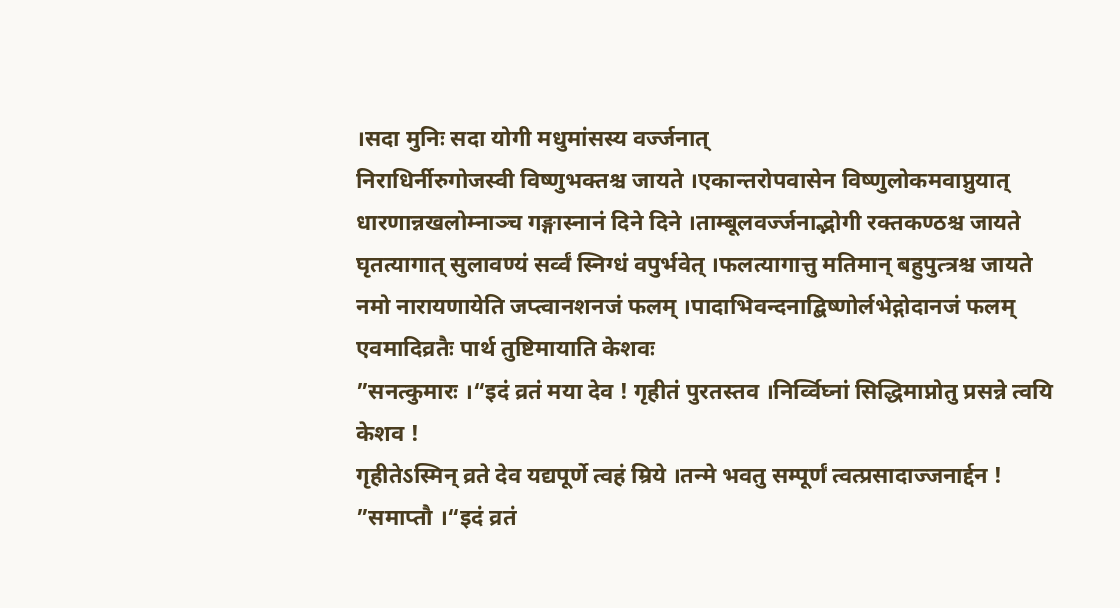।सदा मुनिः सदा योगी मधुमांसस्य वर्ज्जनात्
निराधिर्नीरुगोजस्वी विष्णुभक्तश्च जायते ।एकान्तरोपवासेन विष्णुलोकमवाप्नुयात्
धारणान्नखलोम्नाञ्च गङ्गास्नानं दिने दिने ।ताम्बूलवर्ज्जनाद्भोगी रक्तकण्ठश्च जायते
घृतत्यागात् सुलावण्यं सर्व्वं स्निग्धं वपुर्भवेत् ।फलत्यागात्तु मतिमान् बहुपुत्त्रश्च जायते
नमो नारायणायेति जप्त्वानशनजं फलम् ।पादाभिवन्दनाद्बिष्णोर्लभेद्गोदानजं फलम्
एवमादिव्रतैः पार्थ तुष्टिमायाति केशवः
”सनत्कुमारः ।“इदं व्रतं मया देव ! गृहीतं पुरतस्तव ।निर्व्विघ्नां सिद्धिमाप्नोतु प्रसन्ने त्वयि केशव !
गृहीतेऽस्मिन् व्रते देव यद्यपूर्णे त्वहं म्रिये ।तन्मे भवतु सम्पूर्णं त्वत्प्रसादाज्जनार्द्दन !
”समाप्तौ ।“इदं व्रतं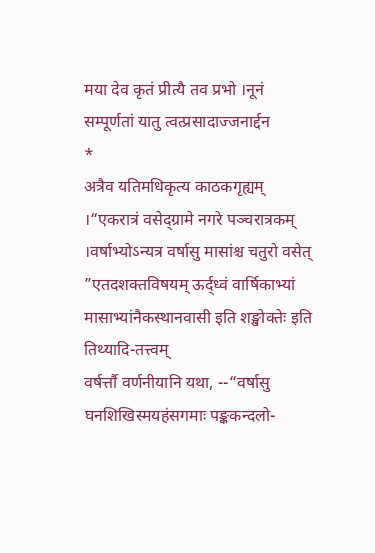मया देव कृतं प्रीत्यै तव प्रभो ।नूनं सम्पूर्णतां यातु त्वत्प्रसादाज्जनार्द्दन
*
अत्रैव यतिमधिकृत्य काठकगृह्यम् ।“एकरात्रं वसेद्ग्रामे नगरे पञ्चरात्रकम् ।वर्षाभ्योऽन्यत्र वर्षासु मासांश्च चतुरो वसेत्
”एतदशक्तविषयम् ऊर्द्ध्वं वार्षिकाभ्यां मासाभ्यांनैकस्थानवासी इति शङ्खोक्तेः इति तिथ्यादि-तत्त्वम्
वर्षर्त्तौ वर्णनीयानि यथा, --“वर्षासु घनशिखिस्मयहंसगमाः पङ्ककन्दलो-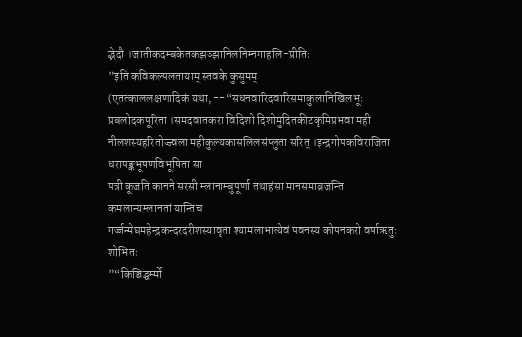द्भेदौ ।जातीकदम्बकेतकझञ्झानिलनिम्नगाहलि-प्रीतिः
”इति कविकल्पलतायाम् स्तवके कुसुमम्
(एतत्काललक्षणादिकं यथा, --“सधनवारिदवारिसमाकुलानिखिलभूः प्रबलोदकपूरिता ।समदवातकरा विदिशो दिशोमुदितकीटकृमिप्रभवा मही
नीलशस्यहरितोज्ज्वला महीकुल्यकासलिलसंप्लुता सरित् ।इन्द्रगोपकविराजिता धरापङ्कभूषणविभूषिता सा
पत्री कूजति कानने सरसी म्लानाम्बुपूर्णा तथाहंसा मानसमाव्रजन्ति कमलान्यम्लानतां यान्तिच
गर्ज्जन्मेघमहेन्द्रकन्दरदरीशस्यावृता श्यामलाभात्येवं पवनस्य कोपनकरो वर्षाऋतुः शोभितः
”“किञ्चिद्घर्म्मो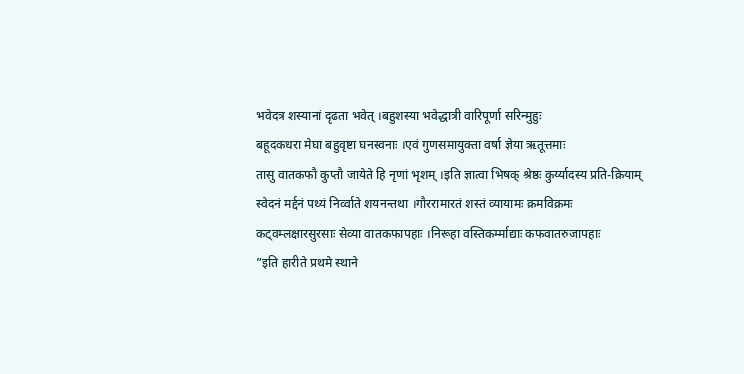भवेदत्र शस्यानां दृढता भवेत् ।बहुशस्या भवेद्धात्री वारिपूर्णा सरिन्मुहुः
बहूदकधरा मेघा बहुवृष्टा घनस्वनाः ।एवं गुणसमायुक्ता वर्षा ज्ञेया ऋतूत्तमाः
तासु वातकफौ कुप्तौ जायेते हि नृणां भृशम् ।इति ज्ञात्वा भिषक् श्रेष्ठः कुर्य्यादस्य प्रति-क्रियाम्
स्वेदनं मर्द्दनं पथ्यं निर्व्वाते शयनन्तथा ।गौररामारतं शस्तं व्यायामः क्रमविक्रमः
कट्वम्लक्षारसुरसाः सेव्या वातकफापहाः ।निरूहा वस्तिकर्म्माद्याः कफवातरुजापहाः
”इति हारीते प्रथमे स्थाने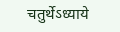चतुर्थेऽध्याये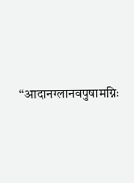“आदानग्लानवपुषामग्निः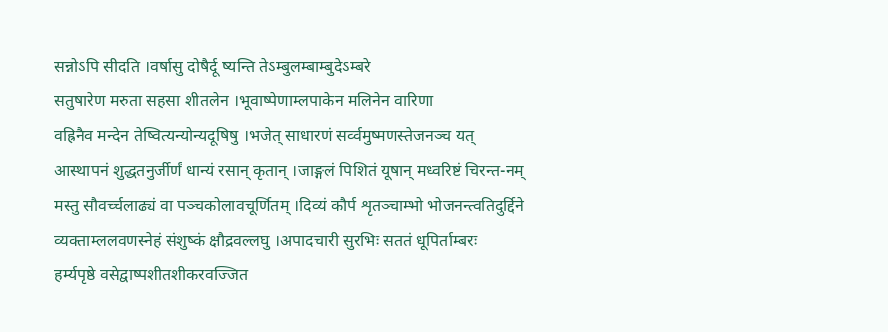सन्नोऽपि सीदति ।वर्षासु दोषैर्दू ष्यन्ति तेऽम्बुलम्बाम्बुदेऽम्बरे
सतुषारेण मरुता सहसा शीतलेन ।भूवाष्पेणाम्लपाकेन मलिनेन वारिणा
वह्रिनैव मन्देन तेष्वित्यन्योन्यदूषिषु ।भजेत् साधारणं सर्व्वमुष्मणस्तेजनञ्च यत्
आस्थापनं शुद्धतनुर्जीर्णं धान्यं रसान् कृतान् ।जाङ्गलं पिशितं यूषान् मध्वरिष्टं चिरन्त-नम्
मस्तु सौवर्च्चलाढ्यं वा पञ्चकोलावचूर्णितम् ।दिव्यं कौर्प शृतञ्चाम्भो भोजनन्त्वतिदुर्द्दिने
व्यक्ताम्ललवणस्नेहं संशुष्कं क्षौद्रवल्लघु ।अपादचारी सुरभिः सततं धूपिर्ताम्बरः
हर्म्यपृष्ठे वसेद्वाष्पशीतशीकरवज्जित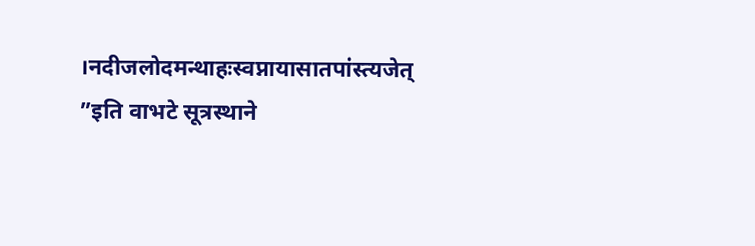।नदीजलोदमन्थाहःस्वप्नायासातपांस्त्यजेत्
”इति वाभटे सूत्रस्थाने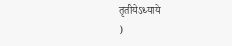तृतीयेऽध्याये
)